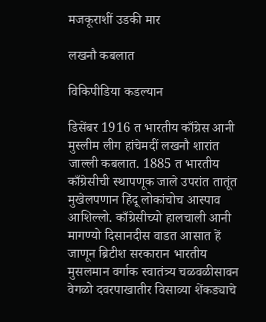मजकूराशीं उडकी मार

लखनौ कबलात

विकिपीडिया कडल्यान

डिसेंबर 1916 त भारतीय काँग्रेस आनी मुस्लीम लीग हांचेमदीं लखनौ शारांत जाल्ली कबलात. 1885 त भारतीय काँग्रेसीची स्थापणूक जाले उपरांत तातूंत मुखेलपणान हिंदू लोकांचोच आस्पाव आशिल्लो. काँग्रेसीच्यो हालचाली आनी मागण्यो दिसानदीस वाडत आसात हें जाणून ब्रिटीश सरकारान भारतीय मुसलमान वर्गाक स्वातंत्र्य चळवळीसावन वेगळो दवरपाखातीर विसाव्या शेंकड्याचे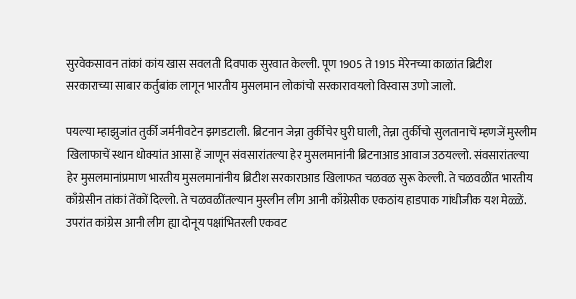सुरवेकसावन तांकां कांय खास सवलती दिवपाक सुरवात केल्ली. पूण 1905 ते 1915 मेरेनच्या काळांत ब्रिटीश सरकाराच्या साबार कर्तुबांक लागून भारतीय मुसलमान लोकांचो सरकारावयलो विस्वास उणो जालो.

पयल्या म्हाझुजांत तुर्की जर्मनीवटेन झगडटाली. ब्रिटनान जेन्ना तुर्कीचेर घुरी घाली, तेन्ना तुर्कीचो सुलतानाचें म्हणजें मुस्लीम खिलाफाचें स्थान धोक्यांत आसा हें जाणून संवसारांतल्या हेर मुसलमानांनी ब्रिटनाआड आवाज उठयल्लो. संवसारांतल्या हेर मुसलमानांप्रमाण भारतीय मुसलमानांनीय ब्रिटीश सरकाराआड खिलाफत चळवळ सुरू केल्ली. ते चळवळींत भारतीय काँग्रेसीन तांकां तेंकों दिल्लो. ते चळवळींतल्यान मुस्लीन लीग आनी काँग्रेसीक एकठांय हाडपाक गांधीजीक यश मेळ्ळें. उपरांत कांग्रेस आनी लीग ह्या दोनूय पक्षांभितरली एकवट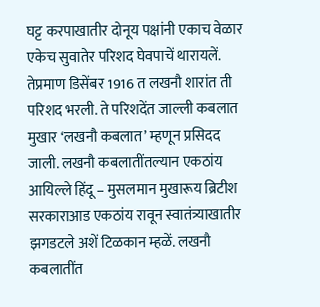घट्ट करपाखातीर दोनूय पक्षांनी एकाच वेळार एकेच सुवातेर परिशद घेवपाचें थारायलें. तेप्रमाण डिसेंबर 1916 त लखनौ शारांत ती परिशद भरली. ते परिशदेंत जाल्ली कबलात मुखार ‘लखनौ कबलात’ म्हणून प्रसिदद जाली. लखनौ कबलातींतल्यान एकठांय आयिल्ले हिंदू – मुसलमान मुखारूय ब्रिटीश सरकाराआड एकठांय रावून स्वातंत्र्याखातीर झगडटले अशें टिळकान म्हळें. लखनौ कबलातींत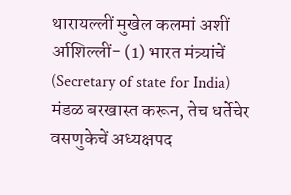थारायल्लीं मुखेल कलमां अशीं र्आशिल्लीं- (1) भारत मंत्र्यांचें (Secretary of state for India) मंडळ बरखास्त करून, तेच धर्तेचेर वसणुकेचें अध्यक्षपद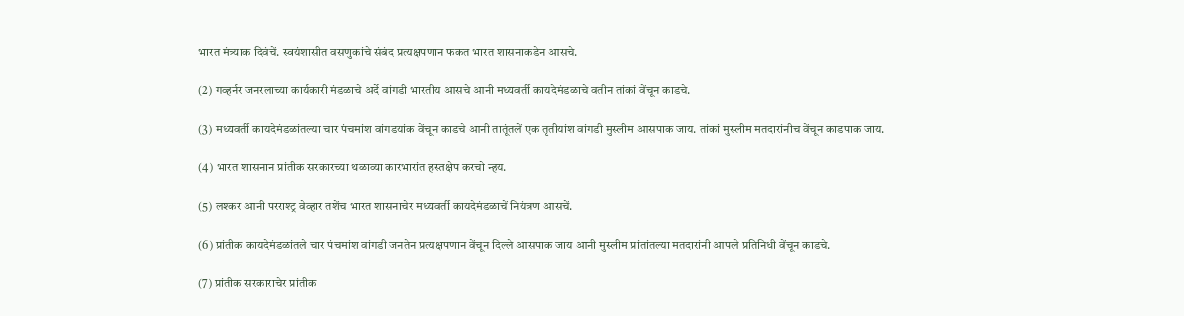भारत मंत्र्याक दिवंचें. स्वयंशासीत वसणुकांचे संबंद प्रत्यक्षपणान फकत भारत शासनाकडेन आसचे.

(2) गव्हर्नर जनरलाच्या कार्यकारी मंडळाचे अर्दे वांगडी भारतीय आसचे आनी मध्यवर्ती कायदेमंडळाचे वतीन तांकां वेंचून काडचे.

(3) मध्यवर्ती कायदेमंडळांतल्या चार पंचमांश वांगडयांक वेंचून काडचे आनी तातूंतलें एक तृतीयांश वांगडी मुस्लीम आसपाक जाय. तांकां मुस्लीम मतदारांनीच वेंचून काडपाक जाय.

(4) भारत शासनान प्रांतीक सरकारच्या थळाव्या कारभारांत हस्तक्षेप करचो न्हय.

(5) लश्कर आनी परराश्ट्र वेव्हार तशेंच भारत शासनाचेर मध्यवर्ती कायदेमंडळाचें नियंत्रण आसचें.

(6) प्रांतीक कायदेमंडळांतले चार पंचमांश वांगडी जनतेन प्रत्यक्षपणान वेंचून दिल्ले आसपाक जाय आनी मुस्लीम प्रांतांतल्या मतदारांनी आपले प्रतिनिधी वेंचून काडचे.

(7) प्रांतीक सरकाराचेर प्रांतीक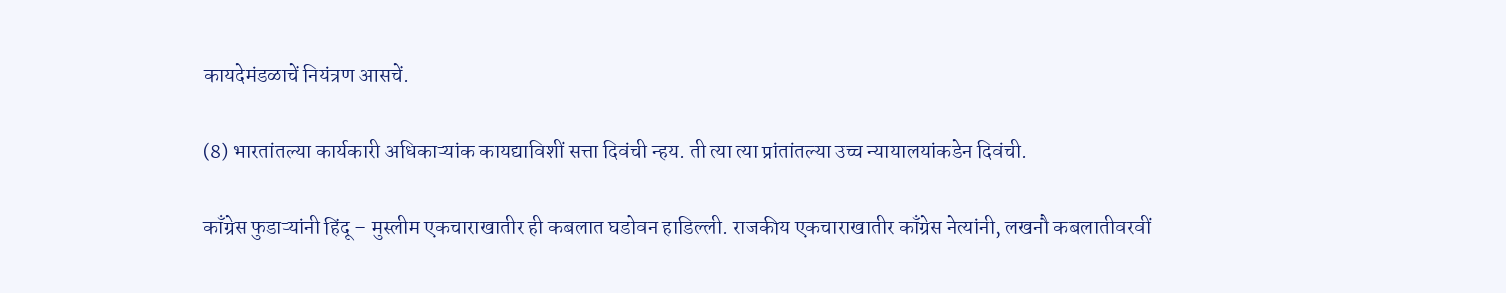कायदेमंडळाचें नियंत्रण आसचें.

(8) भारतांतल्या कार्यकारी अधिकाऱ्यांक कायद्याविशीं सत्ता दिवंची न्हय. ती त्या त्या प्रांतांतल्या उच्च न्यायालयांकडेन दिवंची.

काँग्रेस फुडाऱ्यांनी हिंदू – मुस्लीम एकचाराखातीर ही कबलात घडोवन हाडिल्ली. राजकीय एकचाराखातीर काँग्रेस नेत्यांनी, लखनौ कबलातीवरवीं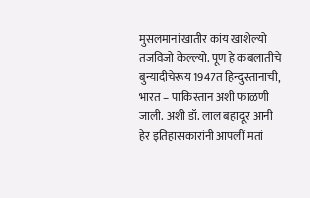मुसलमानांखातीर कांय खाशेल्यो तजविजो केल्ल्यो. पूण हे कबलातीचे बुन्यादीचेरूय 1947त हिन्दुस्तानाची, भारत – पाकिस्तान अशी फाळणी जाली. अशी डॉ. लाल बहादूर आनी हेर इतिहासकारांनी आपलीं मतां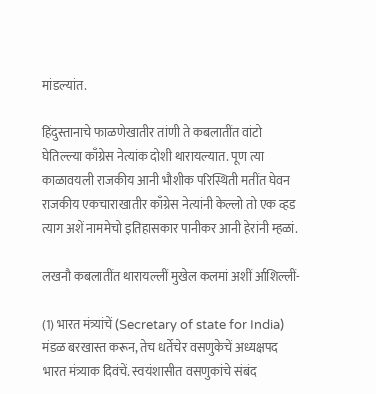मांडल्यांत.

हिंदुस्तानाचे फाळणेखातीर तांणी ते कबलातींत वांटो घेतिल्ल्या काँग्रेस नेत्यांक दोशी थारायल्यात. पूण त्या काळावयली राजकीय आनी भौशीक परिस्थिती मतींत घेवन राजकीय एकचाराखातीर काँग्रेस नेत्यांनी केल्लो तो एक व्हड त्याग अशें नाममेचो इतिहासकार पानीकर आनी हेरांनी म्हळां.

लखनौ कबलातींत थारायल्लीं मुखेल कलमां अशीं र्आशिल्लीं-

(1) भारत मंत्र्यांचें (Secretary of state for India) मंडळ बरखास्त करून, तेच धर्तेचेर वसणुकेचें अध्यक्षपद भारत मंत्र्याक दिवंचें. स्वयंशासीत वसणुकांचे संबंद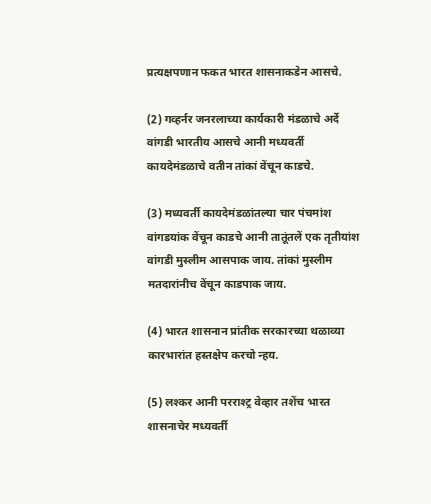प्रत्यक्षपणान फकत भारत शासनाकडेन आसचे.

(2) गव्हर्नर जनरलाच्या कार्यकारी मंडळाचे अर्दे वांगडी भारतीय आसचे आनी मध्यवर्ती कायदेमंडळाचे वतीन तांकां वेंचून काडचे.

(3) मध्यवर्ती कायदेमंडळांतल्या चार पंचमांश वांगडयांक वेंचून काडचे आनी तातूंतलें एक तृतीयांश वांगडी मुस्लीम आसपाक जाय. तांकां मुस्लीम मतदारांनीच वेंचून काडपाक जाय.

(4) भारत शासनान प्रांतीक सरकारच्या थळाव्या कारभारांत हस्तक्षेप करचो न्हय.

(5) लश्कर आनी परराश्ट्र वेव्हार तशेंच भारत शासनाचेर मध्यवर्ती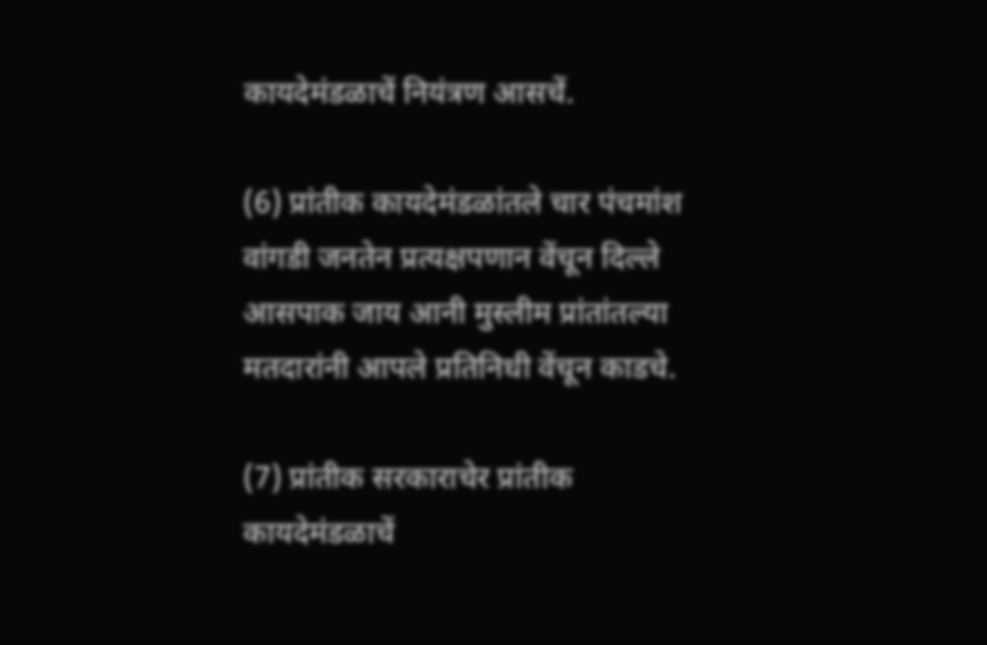कायदेमंडळाचें नियंत्रण आसचें.

(6) प्रांतीक कायदेमंडळांतले चार पंचमांश वांगडी जनतेन प्रत्यक्षपणान वेंचून दिल्ले आसपाक जाय आनी मुस्लीम प्रांतांतल्या मतदारांनी आपले प्रतिनिधी वेंचून काडचे.

(7) प्रांतीक सरकाराचेर प्रांतीक कायदेमंडळाचें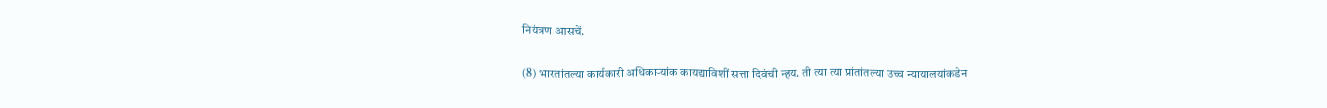नियंत्रण आसचें.

(8) भारतांतल्या कार्यकारी अधिकाऱ्यांक कायद्याविशीं सत्ता दिवंची न्हय. ती त्या त्या प्रांतांतल्या उच्च न्यायालयांकडेन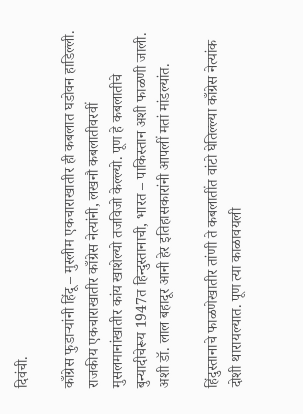दिवंची.

काँग्रेस फुडाऱ्यांनी हिंदू – मुस्लीम एकचाराखातीर ही कबलात घडोवन हाडिल्ली. राजकीय एकचाराखातीर काँग्रेस नेत्यांनी, लखनौ कबलातीवरवीं मुसलमानांखातीर कांय खाशेल्यो तजविजो केल्ल्यो. पूण हे कबलातीचे बुन्यादीचेरूय 1947त हिन्दुस्तानाची, भारत – पाकिस्तान अशी फाळणी जाली. अशी डॉ. लाल बहादूर आनी हेर इतिहासकारांनी आपलीं मतां मांडल्यांत.

हिंदुस्तानाचे फाळणेखातीर तांणी ते कबलातींत वांटो घेतिल्ल्या काँग्रेस नेत्यांक दोशी थारायल्यात. पूण त्या काळावयली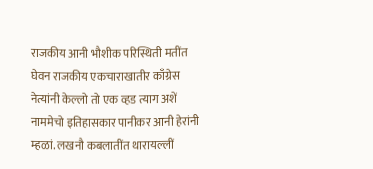राजकीय आनी भौशीक परिस्थिती मतींत घेवन राजकीय एकचाराखातीर काँग्रेस नेत्यांनी केल्लो तो एक व्हड त्याग अशें नाममेचो इतिहासकार पानीकर आनी हेरांनी म्हळां. लखनौ कबलातींत थारायल्लीं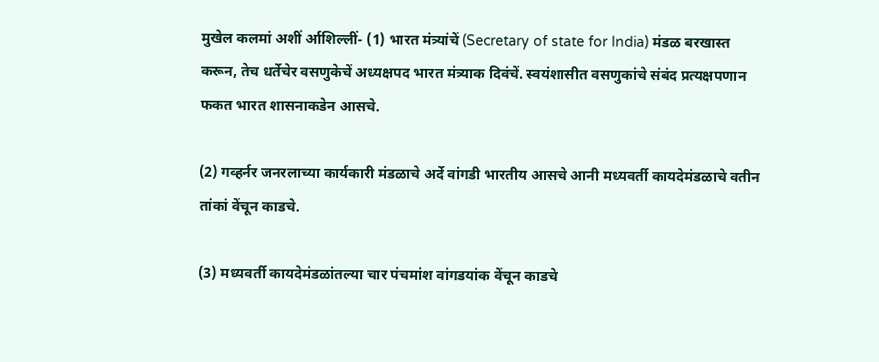मुखेल कलमां अशीं र्आशिल्लीं- (1) भारत मंत्र्यांचें (Secretary of state for India) मंडळ बरखास्त करून, तेच धर्तेचेर वसणुकेचें अध्यक्षपद भारत मंत्र्याक दिवंचें. स्वयंशासीत वसणुकांचे संबंद प्रत्यक्षपणान फकत भारत शासनाकडेन आसचे.

(2) गव्हर्नर जनरलाच्या कार्यकारी मंडळाचे अर्दे वांगडी भारतीय आसचे आनी मध्यवर्ती कायदेमंडळाचे वतीन तांकां वेंचून काडचे.

(3) मध्यवर्ती कायदेमंडळांतल्या चार पंचमांश वांगडयांक वेंचून काडचे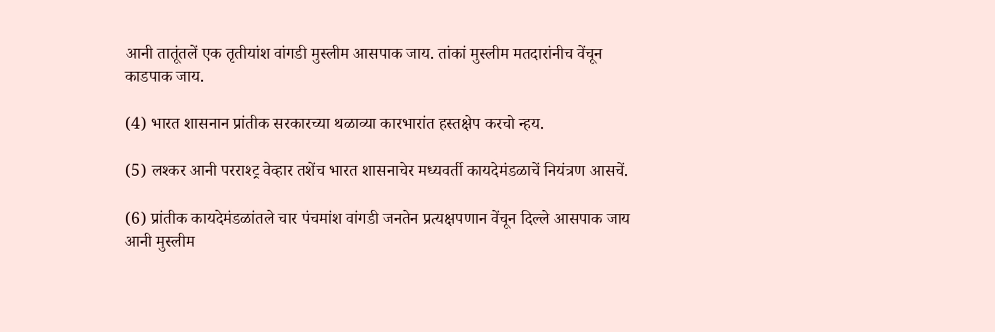आनी तातूंतलें एक तृतीयांश वांगडी मुस्लीम आसपाक जाय. तांकां मुस्लीम मतदारांनीच वेंचून काडपाक जाय.

(4) भारत शासनान प्रांतीक सरकारच्या थळाव्या कारभारांत हस्तक्षेप करचो न्हय.

(5) लश्कर आनी परराश्ट्र वेव्हार तशेंच भारत शासनाचेर मध्यवर्ती कायदेमंडळाचें नियंत्रण आसचें.

(6) प्रांतीक कायदेमंडळांतले चार पंचमांश वांगडी जनतेन प्रत्यक्षपणान वेंचून दिल्ले आसपाक जाय आनी मुस्लीम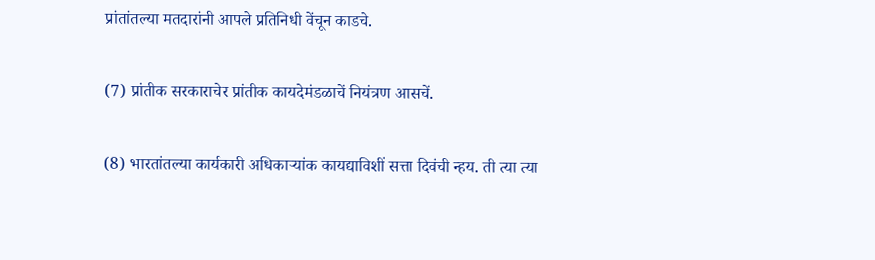प्रांतांतल्या मतदारांनी आपले प्रतिनिधी वेंचून काडचे.

(7) प्रांतीक सरकाराचेर प्रांतीक कायदेमंडळाचें नियंत्रण आसचें.

(8) भारतांतल्या कार्यकारी अधिकाऱ्यांक कायद्याविशीं सत्ता दिवंची न्हय. ती त्या त्या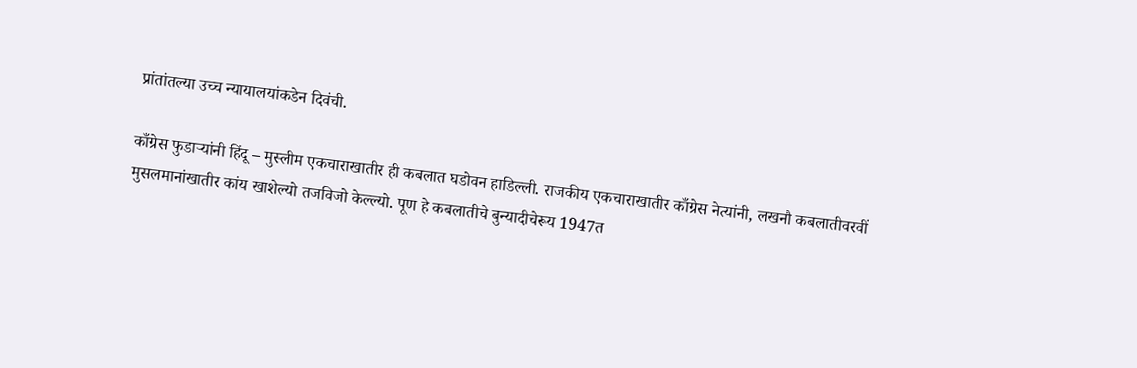प्रांतांतल्या उच्च न्यायालयांकडेन दिवंची.

काँग्रेस फुडाऱ्यांनी हिंदू – मुस्लीम एकचाराखातीर ही कबलात घडोवन हाडिल्ली. राजकीय एकचाराखातीर काँग्रेस नेत्यांनी, लखनौ कबलातीवरवीं मुसलमानांखातीर कांय खाशेल्यो तजविजो केल्ल्यो. पूण हे कबलातीचे बुन्यादीचेरूय 1947त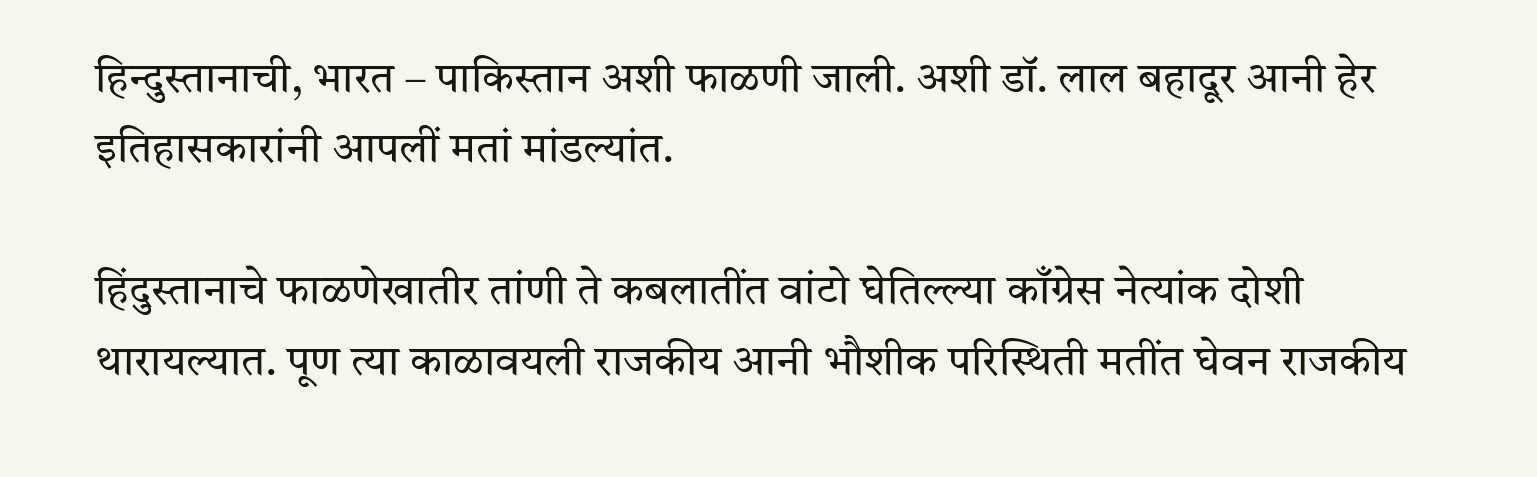हिन्दुस्तानाची, भारत – पाकिस्तान अशी फाळणी जाली. अशी डॉ. लाल बहादूर आनी हेर इतिहासकारांनी आपलीं मतां मांडल्यांत.

हिंदुस्तानाचे फाळणेखातीर तांणी ते कबलातींत वांटो घेतिल्ल्या काँग्रेस नेत्यांक दोशी थारायल्यात. पूण त्या काळावयली राजकीय आनी भौशीक परिस्थिती मतींत घेवन राजकीय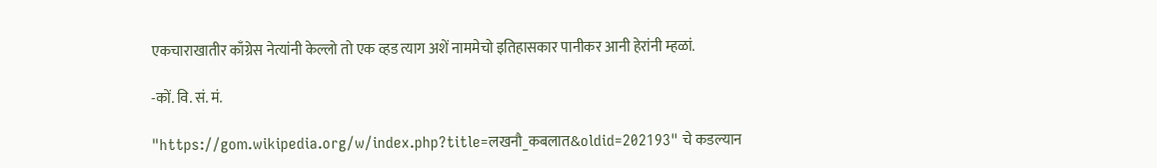एकचाराखातीर काँग्रेस नेत्यांनी केल्लो तो एक व्हड त्याग अशें नाममेचो इतिहासकार पानीकर आनी हेरांनी म्हळां.

-कों. वि. सं. मं.

"https://gom.wikipedia.org/w/index.php?title=लखनौ_कबलात&oldid=202193" चे कडल्यान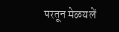परतून मेळयलें